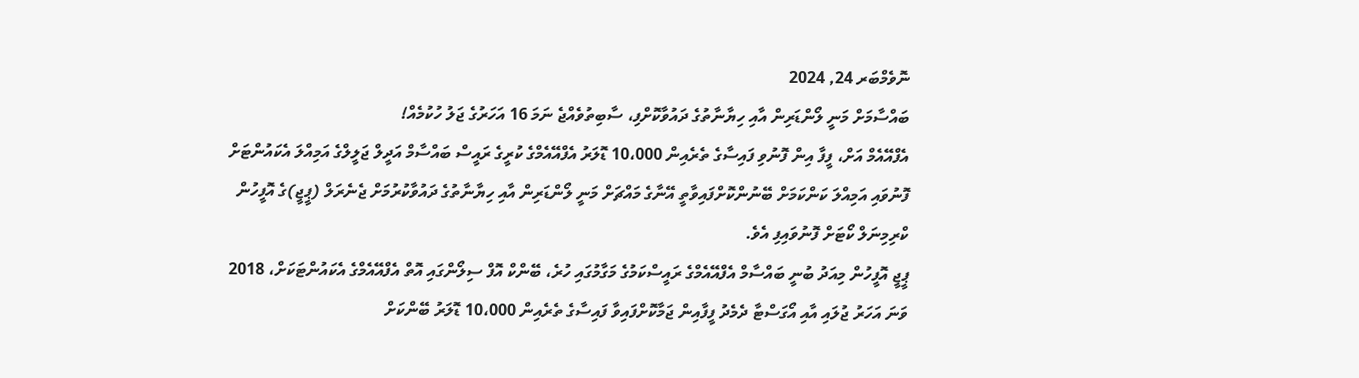ނޮވެމްބަރ 24, 2024
ބައްސާމަށް މަނީ ލޯންޑަރިން އާއި ހިޔާނާތުގެ ދައުވާކޮށްފި، ސާބިތުވެއްޖެ ނަމަ 16 އަހަރުގެ ޖަލު ހުކުމެއް!
އެފްއޭއެމް އަށް، ފީފާ އިން ފޮނުވި ފައިސާގެ ތެރެއިން 10،000 ޑޮލަރު އެފްއޭއެމްގެ ކުރީގެ ރައީސް ބައްސާމް އަދީލް ޖަލީލްގެ އަމިއްލަ އެކައުންޓަށް ފޮނުވައި އަމިއްލަ ކަންކަމަށް ބޭނުންކޮށްފައިވާތީ އޭނާގެ މައްޗަށް މަނީ ލޯންޑަރިން އާއި ހިޔާނާތުގެ ދައުވާކުރުމަށް ޖެނެރަލް (ޕީޖީ)ގެ އޮފީހުން ކްރިމިނަލް ކޯޓަށް ފޮނުވައިފި އެވެ.
ޕީޖީ އޮފީހުން މިއަދު ބުނީ ބައްސާމް އެފްއޭއެމްގެ ރައީސްކަމުގެ މަގާމުގައި ހުރެ، ބޭންކް އޮފް ސިލޯންގައި އޮތް އެފްއޭއެމްގެ އެކައުންޓަކަށް، 2018 ވަނަ އަހަރު ޖުލައި އާއި އޯގަސްޓާ ދެމެދު ފީފާއިން ޖަމާކޮށްފައިވާ ފައިސާގެ ތެރެއިން 10،000 ޑޮލަރު ބޭންކަށް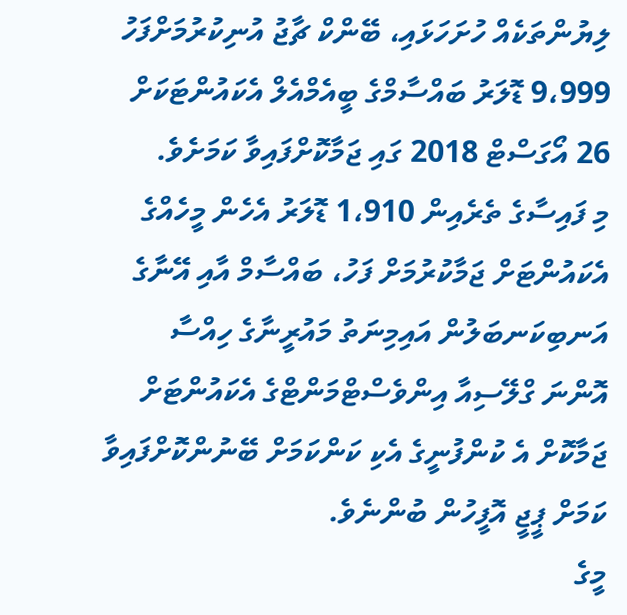ލިޔުންތަކެއް ހުށަހަޅައި، ބޭންކް ޗާޖު އުނިކުރުމަށްފަހު 9،999 ޑޮލަރު ބައްސާމްގެ ބީއެމްއެލް އެކައުންޓަކަށް 26 އޯގަސްޓް 2018 ގައި ޖަމާކޮށްފައިވާ ކަމަށެވެ.
މި ފައިސާގެ ތެރެއިން 1،910 ޑޮލަރު އެހެން މީހެއްގެ އެކައުންޓަށް ޖަމާކުރުމަށް ފަހު، ބައްސާމް އާއި އޭނާގެ އަނބިކަނބަލުން އައިމިނަތު މައުރީނާގެ ހިއްސާ އޮންނަ ގްލޭސިއާ އިންވެސްޓްމަންޓްގެ އެކައުންޓަށް ޖަމާކޮށް އެ ކުންފުނީގެ އެކި ކަންކަމަށް ބޭނުންކޮށްފައިވާ ކަމަށް ޕީޖީ އޮފީހުން ބުންނެވެ.
މީގެ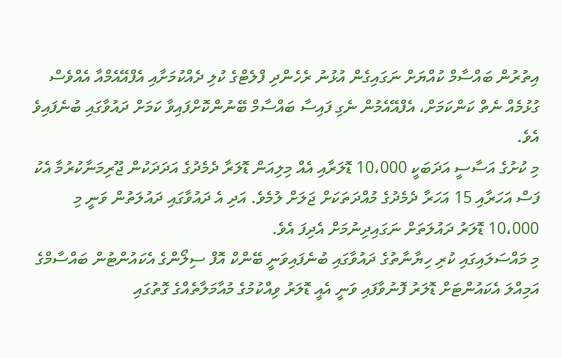އިތުރުން ބައްސާމް ކުއްޔަށް ނަގައިގެން އުޅުނު ރެހެންދި ފްލެޓްގެ ކުލި ދެއްކުމަށާއި އެފްއޭއެމްއާ އެއްވެސް ގުޅުމެއް ނެތް ކަންކަމަށް، އެފްއޭއެމުން ނެގި ފައިސާ ބައްސާމް ބޭނުންކޮށްފައިވާ ކަމަށް ދައުވާގައި ބުނެފައިވެ އެވެ.
މި ކުށުގެ އަސާސީ އަދަބަކީ 10،000 ޑޮލަރާއި އެއް މިލިއަން ޑޮލަރާ ދެމެދުގެ އަދަދަކުން ޖޫރިމަނާކުރުމާ އެކު ފަސް އަހަރާއި 15 އަހަރާ ދެމެދުގެ މުއްދަތަކަށް ޖަލަށް ލުމެވެ. އަދި އެ ދައުވާގައި ދައުލަތުން ވަނީ މި 10،000 ޑޮލަރު ދައުލަތަށް ނަގައިދިނުމަށް އެދިފަ އެވެ.
މި މައްސަލައިގައި ކުރި ހިޔާނާތުގެ ދައުވާގައި ބުނެފައިވަނީ ބޭންކް އޮފް ސިލޯންގެ އެކައުންޓުން ބައްސާމްގެ އަމިއްލަ އެކައުންޓަށް ޑޮލަރު ފޮނުވާފައި ވަނީ އެއީ ޑޮލަރު ވިއްކުމުގެ މުއާމަލާތެއްގެ ގޮތުގައި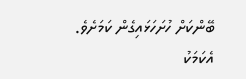ބޭންކަށް ހުށަހަޅައިގެން ކަމަށެވެ. އެކަމަކު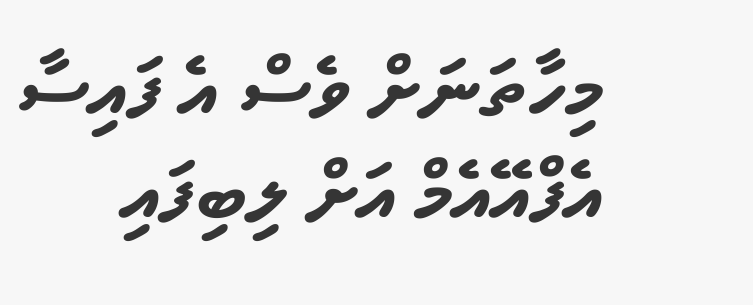މިހާތަނަށް ވެސް އެ ފައިސާ އެފްއޭއެމް އަށް ލިބިފައި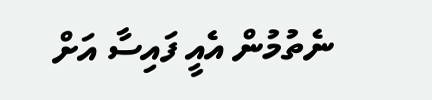ނެތުމުން އެއީ ފައިސާ އަށް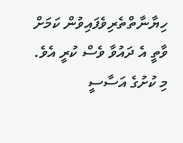ހިޔާނާތްތެރިވެފައިވުން ކަމަށް ވާތީ އެ ދައުވާ ވެސް ކުރީ އެވެ.
މި ކުށުގެ އަސާސީ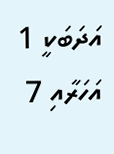އަދަބަކީ 1 އަހަރާއި 7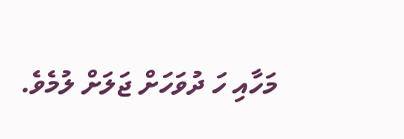މަހާއި ހަ ދުވަހަށް ޖަލަށް ލުމެވެ.